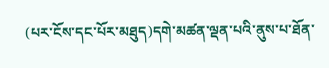(པར་ངོས་དང་པོར་མཐུད)དགེ་མཚན་ལྡན་པའི་ནུས་པ་ཐོན་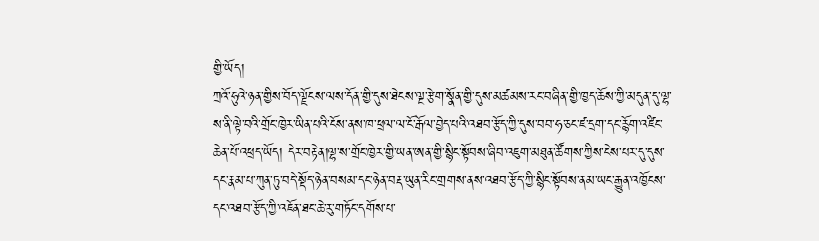གྱི་ཡོད།
ཀྲའོ་ཧུའེ་ཉན་གྱིས་བོད་ལྗོངས་ལས་དོན་གྱི་དུས་ཐེངས་ལྔ་རྩེག་སྣོན་གྱི་དུས་མཚམས་རང་བཞིན་གྱི་ཁྱད་ཆོས་ཀྱི་མདུན་དུ་ལྷ་ས་ནི་ལྟེ་བའི་གྲོང་ཁྱེར་ཡིན་པའི་ངོས་ནས་ཁ་ཕྲལ་ལ་ངོ་རྒོལ་བྱེད་པའི་འཐབ་རྩོད་ཀྱི་དུས་བབ་ཧ་ཅང་ཛ་དྲག་དང་རྙོག་འཛིང་ཆེན་པོ་འཕྲད་ཡོད། དེར་བརྟེན།ལྷ་ས་གྲོང་ཁྱེར་གྱི་ཡན་ཨན་གྱི་སྙིང་སྟོབས་ཞིབ་འཇུག་མཐུན་ཚོགས་ཀྱིས་ངེས་པར་དུ་དུས་དང་རྣམ་པ་ཀུན་ཏུ་བདེ་སྡོད་ཉེན་བསམ་དང་ཉེན་བརྡ་ཡུན་རིང་གྲགས་ནས་འཐབ་རྩོད་ཀྱི་སྙིང་སྟོབས་ནམ་ཡང་རྒྱུན་འཁྱོངས་དང་འཐབ་རྩོད་ཀྱི་འཇོན་ཐང་ཆེ་རུ་གཏོང་དགོས་པ་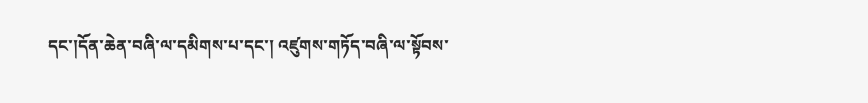དང་།དོན་ཆེན་བཞི་ལ་དམིགས་པ་དང་། འཛུགས་གཏོད་བཞི་ལ་སྟོབས་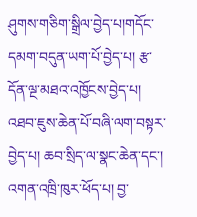ཤུགས་གཅིག་སྒྲིལ་བྱེད་པ།གདོང་དམག་བདུན་ཡག་པོ་བྱེད་པ། རྩ་དོན་ལྔ་མཐའ་འཁྱོངས་བྱེད་པ། འཐབ་ཇུས་ཆེན་པོ་བཞི་ལག་བསྟར་བྱེད་པ། ཆབ་སྲིད་ལ་སྣང་ཆེན་དང་། འགན་འཁྲི་ཁུར་ཕོད་པ། བྱ་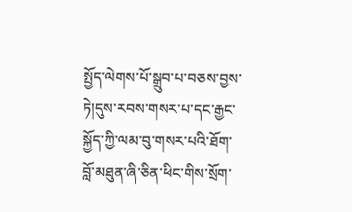སྤྱོད་ལེགས་པོ་སྒྲུབ་པ་བཅས་བྱས་ཏེ།དུས་རབས་གསར་པ་དང་རྒྱང་སྐྱོད་ཀྱི་ལམ་བུ་གསར་པའི་ཐོག་བློ་མཐུན་ཞི་ཅིན་ཕིང་གིས་སྲོག་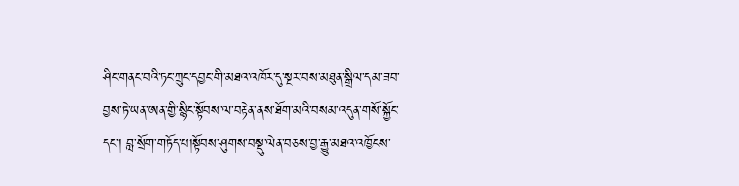ཤིང་གནང་བའི་ཏང་ཀྲུང་དབྱང་གི་མཐའ་འཁོར་དུ་སྔར་བས་མཐུན་སྒྲིལ་དམ་ཟབ་བྱས་ཏེ་ཡན་ཨན་གྱི་སྙིང་སྟོབས་ལ་བརྟེན་ནས་ཐོག་མའི་བསམ་འདུན་གསོ་སྐྱོང་དང་། བླ་སྲོག་གཏོད་པ།སྟོབས་ཤུགས་བསྡུ་ལེན་བཅས་བྱ་རྒྱུ་མཐའ་འཁྱོངས་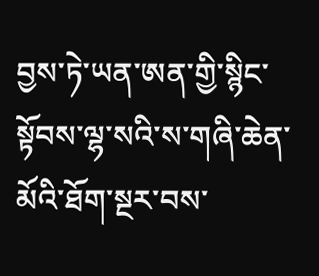བྱས་ཏེ་ཡན་ཨན་གྱི་སྙིང་སྟོབས་ལྷ་སའི་ས་གཞི་ཆེན་མོའི་ཐོག་སྔར་བས་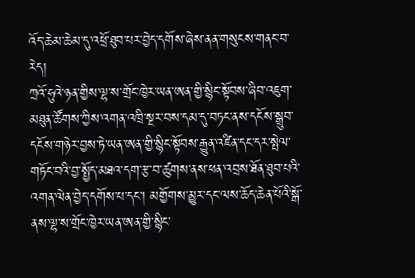འོད་ཆེམ་ཆེམ་དུ་འཕྲོ་ཐུབ་པར་བྱེད་དགོས་ཞེས་ནན་གསུངས་གནང་བ་རེད།
ཀྲའོ་ཧུའེ་ཉན་གྱིས་ལྷ་ས་གྲོང་ཁྱེར་ཡན་ཨན་གྱི་སྙིང་སྟོབས་ཞིབ་འཇུག་མཐུན་ཚོགས་ཀྱིས་འགན་འཁྲི་སྔར་བས་དམ་དུ་བཏང་ནས་དངོས་སྒྲུབ་དངོས་གཉེར་བྱས་ཏེ་ཡན་ཨན་གྱི་སྙིང་སྟོབས་རྒྱུན་འཛིན་དང་དར་སྤེལ་གཏོང་བའི་བྱ་སྤྱོད་མཐའ་དག་རྩ་བ་ཚུགས་ནས་ཕན་འབྲས་ཐོན་ཐུབ་པའི་འགན་ལེན་བྱེད་དགོས་པ་དང་། མགྱོགས་མྱུར་དང་ལས་ཆོད་ཆེན་པོའི་སྒོ་ནས་ལྷ་ས་གྲོང་ཁྱེར་ཡན་ཨན་གྱི་སྙིང་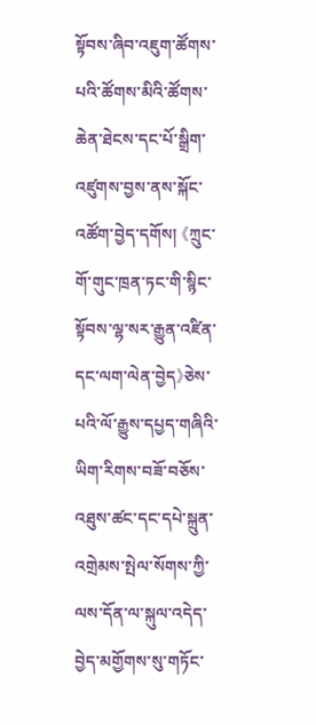སྟོབས་ཞིབ་འཇུག་ཚོགས་པའི་ཚོགས་མིའི་ཚོགས་ཆེན་ཐེངས་དང་པོ་སྒྲིག་འཛུགས་བྱས་ནས་སྐོང་འཚོག་བྱེད་དགོས། 《ཀྲུང་གོ་གུང་ཁྲན་ཏང་གི་སྙིང་སྟོབས་ལྷ་སར་རྒྱུན་འཛིན་དང་ལག་ལེན་བྱེད》ཅེས་པའི་ལོ་རྒྱུས་དཔྱད་གཞིའི་ཡིག་རིགས་བཟོ་བཅོས་འཐུས་ཚང་དང་དཔེ་སྐྲུན་འགྲེམས་སྤེལ་སོགས་ཀྱི་ལས་དོན་ལ་སྐུལ་འདེད་བྱེད་མགྱོགས་སུ་གཏོང་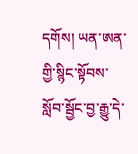དགོས། ཡན་ཨན་གྱི་སྙིང་སྟོབས་སློབ་སྦྱོང་བྱ་རྒྱུ་དེ་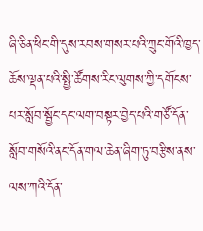ཞི་ཅིན་ཕིང་གི་དུས་རབས་གསར་པའི་ཀྲུང་གོའི་ཁྱད་ཆོས་ལྡན་པའི་སྤྱི་ཚོགས་རིང་ལུགས་ཀྱི་དགོངས་པར་སློབ་སྦྱོང་དང་ལག་བསྟར་བྱེད་པའི་གཙོ་དོན་སློབ་གསོའི་ནང་དོན་གལ་ཆེན་ཞིག་ཏུ་བརྩིས་ནས་ལས་ཀའི་དོན་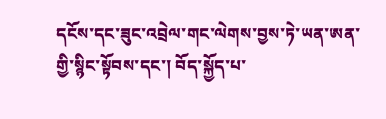དངོས་དང་ཟུང་འབྲེལ་གང་ལེགས་བྱས་ཏེ་ཡན་ཨན་གྱི་སྙིང་སྟོབས་དང་། བོད་སྐྱོད་པ་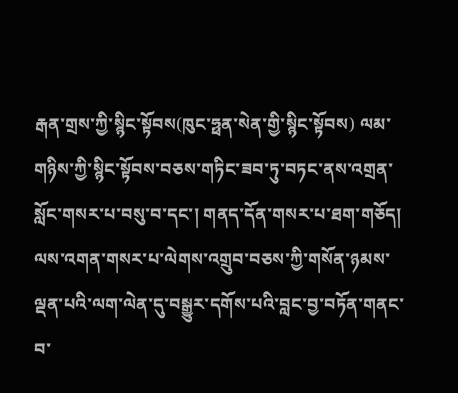རྒན་གྲས་ཀྱི་སྙིང་སྟོབས(ཁུང་ཧྥན་སེན་གྱི་སྙིང་སྟོབས) ལམ་གཉིས་ཀྱི་སྙིང་སྟོབས་བཅས་གཏིང་ཟབ་ཏུ་བཏང་ནས་འགྲན་སློང་གསར་པ་བསུ་བ་དང་། གནད་དོན་གསར་པ་ཐག་གཅོད། ལས་འགན་གསར་པ་ལེགས་འགྲུབ་བཅས་ཀྱི་གསོན་ཉམས་ལྡན་པའི་ལག་ལེན་དུ་བསྒྱུར་དགོས་པའི་བླང་བྱ་བཏོན་གནང་བ་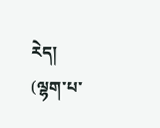རེད།
(ལྷག་པ་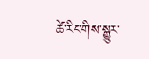ཚེ་རིང་གིས་སྒྱུར་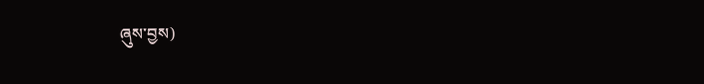ཞུས་བྱས)